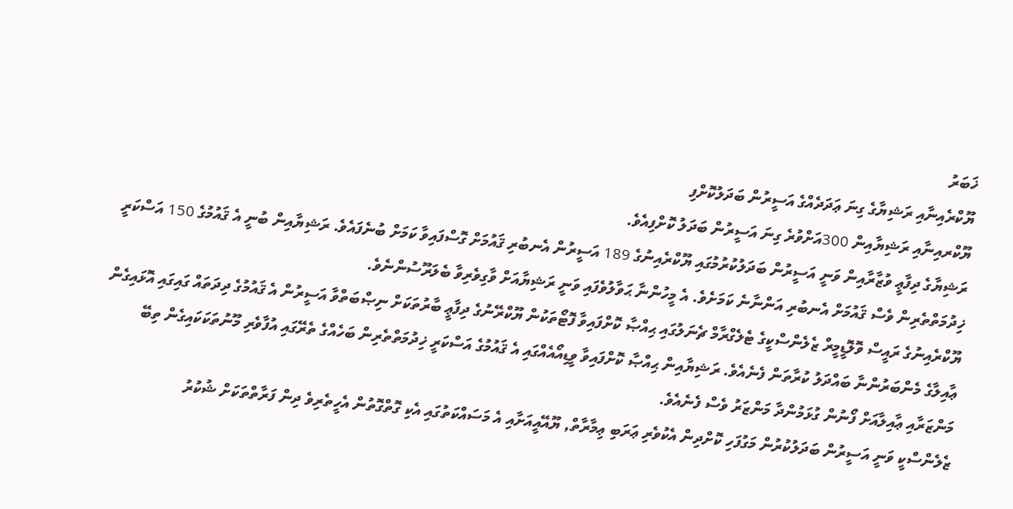ޚަބަރު
ޔޫކްރެއިނާއި ރަޝިޔާގެ ގިނަ ޢަދަދެއްގެ އަސީރުން ބަދަލުކޮށްފި
ޔޫކްރއިނާއި ރަޝިޔާއިން 300އަށްވުރެ ގިނަ އަސީރުން ބަދަލު ކޮށްފިއެވެ.
ރަޝިޔާގެ ދިފާޢީ ވުޒާރާއިން ވަނީ އަސީރުން ބަދަލުކުރުމުގައި ޔޫކްރެއިނުގެ 189 އަސީރުން އެނބުރި ޤައުމަށް ގޮސްފައިވާ ކަމަށް ބުނެފައެވެ. ރަޝިޔާއިން ބުނީ އެ ޤައުމުގެ 150 އަސްކަރީ ޚިދުމަތްތެރިން ވެސް ޤައުމަށް އެނބުރި އަންނާނެ ކަމަށެވެ. އެ މީހުންނާ ޙަވާލުވެފައި ވަނީ ރަޝިޔާއަށް ވާގިވެރިވާ ބެލަރޫސުންނެވެ.
ޔޫކްރެއިނުގެ ރައީސް ވޮލޮޑީމީރް ޒެލެންސްކީގެ ޓެލެގްރާމް ޗެނަލުގައި ޙިއްޞާ ކޮށްފައިވާ ފޮޓޯތަކުން ޔޫކްރޭނުގެ ދިފާޢީ ބާރުތަކަށް ނިޞްބަތްވާ އަސީރުން އެ ޤައުމުގެ ދިދަތައް ގައިގައި އޮޅައިގެން ޢާއިލާގެ މެންބަރުންނާ ބައްދަލު ކުރާތަން ފެނެއެވެ. ރަޝިޔާއިން ޙިއްޞާ ކޮށްފައިވާ ވީޑިއޯއެއްގައި އެ ޤައުމުގެ އަސްކަރީ ޚިދުމަތްތެރިން ބަހެއްގެ ތެރޭގައި އުފާވެރި މޫނުތަކަކައިގެން ތިބޭ މަންޒަރާއި ޢާއިލާއަށް ފޯނުން ގުޅަމުންދާ މަންޒަރު ވެސް ފެނެއެވެ.
ޒެލެންސްކީ ވަނީ އަސީރުން ބަދަލުކުރުން މަގުފަހި ކޮށްދިން އެކުވެރި ޢަރަބި ޢިމާރާތް, ޔޫއޭއީއަށާއި އެ މަސައްކަތުގައި އެކި ގޮތްގޮތުން އެހީތެރިވެ ދިން ފަރާތްތަކަށް ޝުކުރު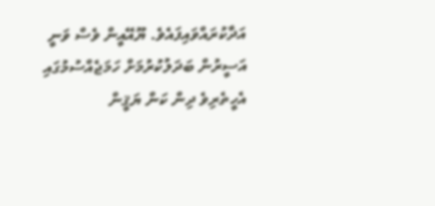އަދާކުރައްވައިފައެވެ. ޔޫއޭއީން ވެސް ވަނީ އަސީރުން ބަދަލުކުރުމަށް ހަމަޖެއްސުމުގައި އެހީތެރިވެ ދިން ކަން ޔަޤީން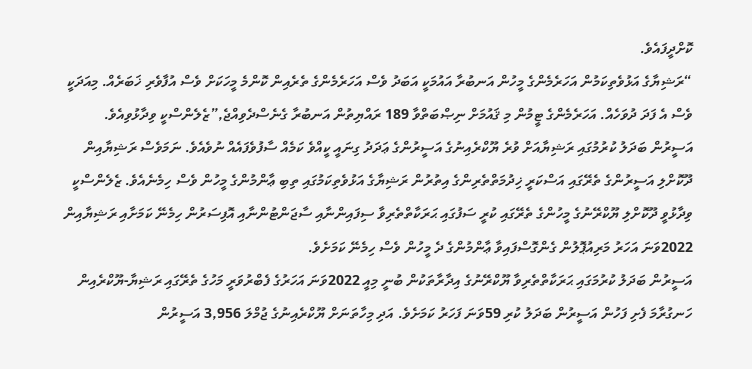ކޮށްދީފައެވެ.
“ރަޝިޔާގެ އަޅުވެތިކަމުން އަހަރެމެންގެ މީހުން އަނބުރާ އައުމަކީ އަބަދު ވެސް އަހަރެމެންގެ ތެރެއިން ކޮންމެ މީހަކަށް ވެސް އުފާވެރި ޚަބަރެއް. މިއަދަކީ ވެސް އެ ފަދަ ދުވަހެއް. އަހަރެމެންގެ ޓީމުން މި ޤައުމަށް ނިޞްބަތްވާ 189 ރައްޔިތުން އަނބުރާ ގެނެސްދެވިއްޖެ,”ޒެލެންސްކީ ވިދާޅުވިއެވެ.
އަސީރުން ބަދަލު ކުރުމުގައި ރަޝިޔާއަށް ވުރެ ޔޫކްރެއިނުގެ އަސީރުންގެ ޢަދަދު ގިނައީ ކީއްވެ ކަމެއް ސާފުވެފައެއް ނުވެއެވެ. ނަމަވެސް ރަޝިޔާއިން ދޫކޮށްލި އަސީރުންގެ ތެރޭގައި އަސްކަރީ ޚިދުމަތްތެރިންގެ އިތުރުން ރަޝިޔާގެ އަޅުވެތިކަމުގައި ތިބި ޢާންމުންގެ މީހުން ވެސް ހިމެނެއެވެ. ޒެލެންސްކީ ވިދާޅުވީ ދޫކޮށްލި ޔޫކްރޭނުގެ މީހުންގެ ތެރޭގައި ކުރީ ސަފުގައި ޙަރަކާތްތެރިވާ ސިފައިންނާއި ސާޖަންޓުންނާއި އޮފިސަރުން ހިމެނޭ ކަމަށާއި ރަޝިޔާއިން 2022ވަނަ އަހަރު މަރިއުޕޮލުން ގެންގޮސްފައިވާ ޢާންމުންގެ ދެ މީހުން ވެސް ހިމެނޭ ކަމަށެވެ.
އަސީރުން ބަދަލު ކުރުމަގައި ޙަރަކާތްތެރިވާ ޔޫކްރޭނުގެ އިދާރާތަކުން ބުނީ މިއީ 2022ވަނަ އަހަރުގެ ފެބްރުވަރީ މަހުގެ ތެރޭގައި ރަޝިޔާ-ޔޫކްރެއިން ހަނގުރާމަ ފެށި ފަހުން އަސީރުން ބަދަލު ކުރި 59ވަނަ ފަހަރު ކަމަށެވެ. އަދި މިހާތަނަށް ޔޫކްރެއިނުގެ ޖުމްލަ 3,956 އަސީރުން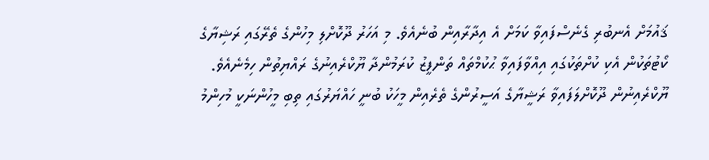ޤައުމަށް އެނބުރި ގެނެސްފައިވާ ކަމަށް އެ އިދާރާއިން ބުނެއެވެ. މި އަހަރު ދޫކޮށްލި މިހުންގެ ތެރޭގައި ރަޝިޔާގެ ކޯޓުތަކުން އެކި ކުށްތަކުގައި އިއްވާފައިވާ ޙުކުމްތައް ތަންފީޒު ކުރަމުންދާ ޔޫކްރެއިނުގެ ރައްޔިތުން ހިމެނެއެވެ.
ޔޫކްރެއިނުން ދޫކޮށްލަފައިވާ ރަޝީޔާގެ އަސީރުންގެ ތެރެއިން މީހަކު ބުނީ ހައްޔަރުގައި ތިބި މީހުންނަކީ މުހިންމު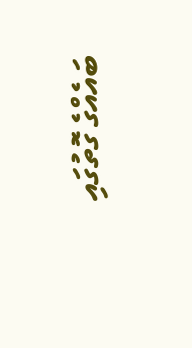ބައެއްގެ ގޮތުގައި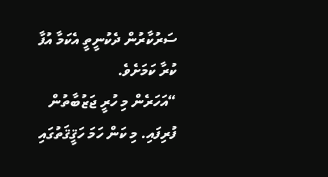ސަރުކާރުން ދެކުނީތީ އެކަމާ އުފާ ކުރާ ކަމަށެވެ.
“އަހަރެން މި ހުރީ ޖަޒުބާތުން ފުރިފައި. މި ކަން ހަމަ ހަޤީޤަތުގައި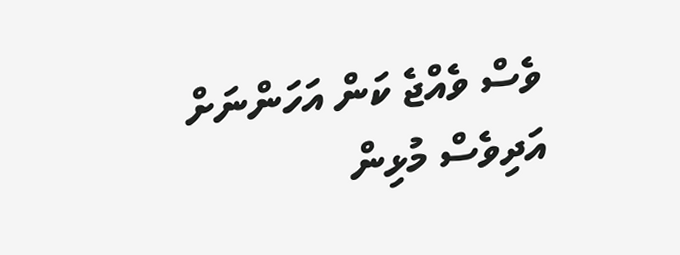ވެސް ވެއްޖެ ކަން އަހަންނަށް އަދިވެސް މުޅިން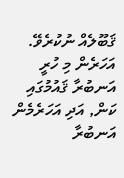ޤަބޫލެއް ނުކުރެވޭ. އަހަރެން މި ހުރީ އަނބުރާ ޤައުމުގައި ކަން, އަދި އަހަރެމެން އަނބުރާ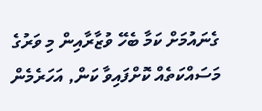ގެނައުމަށް ކަމާ ބެހޭ ވުޒާރާއިން މި ވަރުގެ މަސައްކަތެއް ކޮށްފައިވާ ކަން, އަހަރެމެން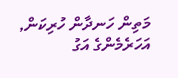މަތިން ހަނދާން ހުރިކަން, އަހަރެމެންގެ އަގު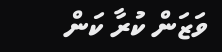ވަޒަން ކުރާ ކަން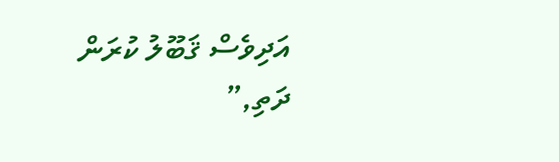އަދިވެސް ޤަބޫލު ކުރަން ދަތި,”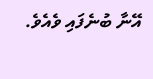އޭނާ ބުނެފައި ވެއެވެ.